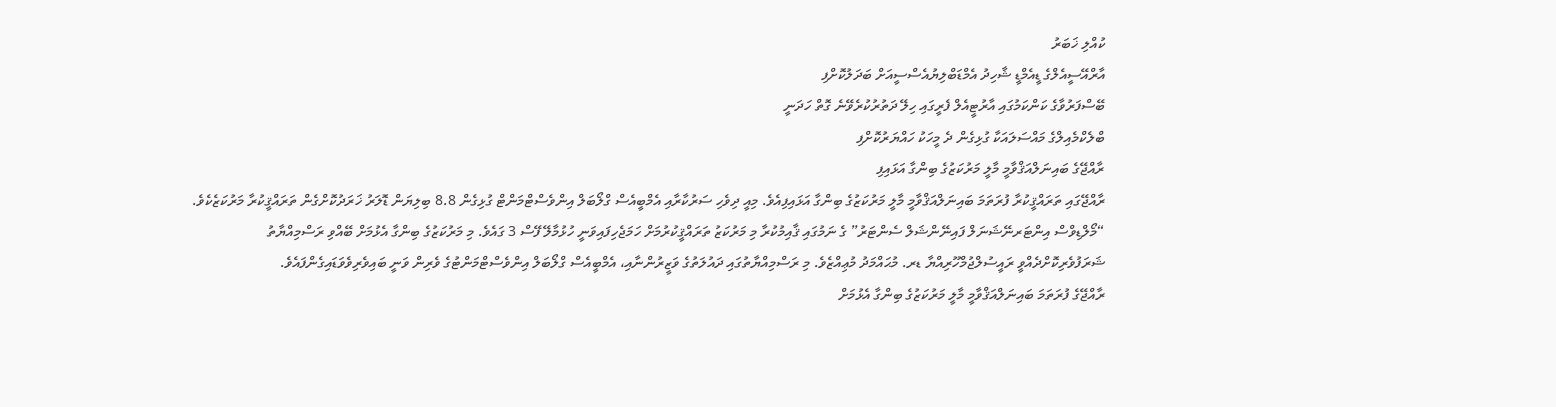ކުއްލި ޚަބަރު
އާރްއޭސީއެލްގެ ޑީއެމްޑީ ޝާހިދު އެމްޑަބްލިޔުއެސްސީއަށް ބަދަލުކޮށްފި
ބޭސްފަރުވާގެ ކަންކަމުގައި އާރުޓީއެލް ފެރީގައި ހިލޭ ދަތުރުކުރެވޭނެ ގޮތް ހަދަނީ
ބްލެކްމެއިލްގެ މައްސަލައަކާ ގުޅިގެން ދެ މީހަކު ހައްޔަރުކޮށްފި
ރާއްޖޭގެ ބައިނަލްއަޤްވާމީ މާލީ މަރުކަޒުގެ ބިންގާ އަޅައިފި
ރާއްޖޭގައި ތަރައްޤީކުރާ ފުރަތަމަ ބައިނަލްއަޤްވާމީ މާލީ މަރުކަޒުގެ ބިންގާ އަޅައިފިއެވެ. މިއީ ދިވެހި ސަރުކާރާއި އެމްބީއެސް ގްލޯބަލް އިންވެސްޓްމަންޓް ގުޅިގެން 8.8 ބިލިޔަން ޑޮލަރު ޚަރަދުކޮށްގެން ތަރައްޤީކުރާ މަރުކަޒެކެވެ.
“މޯލްޑިވްސް އިންޓަރނޭޝަނަލް ފައިނޭންޝަލް ސެންޓަރު” ގެ ނަމުގައި ޤާއިމުކުރާ މި މަރުކަޒު ތަރައްޤީކުރުމަށް ހަމަޖެހިފައިވަނީ ހުޅުމާލޭ ފޭސް 3 ގައެވެ. މި މަރުކަޒުގެ ބިންގާ އެޅުމަށް ބޭއްވި ރަސްމިއްޔާތު ޝަރަފުވެރިކޮށްދެއްވީ ރައީސުލްޖުމްހޫރިއްޔާ ޑރ. މުޙައްމަދު މުޢިއްޒެވެ. މި ރަސްމިއްޔާތުގައި ދައުލަތުގެ ވަޒީރުންނާއި، އެމްބީއެސް ގްލޯބަލް އިންވެސްޓްމަންޓުގެ ވެރިން ވަނީ ބައިވެރިވެވަޑައިގެންފައެވެ.
ރާއްޖޭގެ ފުރަތަމަ ބައިނަލްއަޤްވާމީ މާލީ މަރުކަޒުގެ ބިންގާ އެޅުމަށް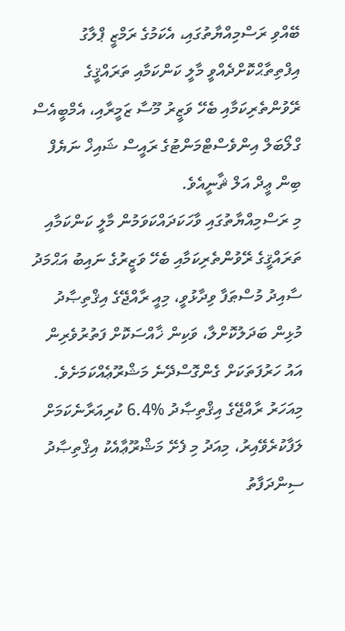ބޭއްވި ރަސްމިއްޔާތުގައި، އެކަމުގެ ރަމްޒީ ޕްލާގު އިފްތިތާޙްކޮށްދެއްވީ މާލީ ކަންކަމާއި ތަރައްޤީގެ ރޭވުންތެރިކަމާއި ބެހޭ ވަޒީރު މޫސާ ޒަމީރާއި، އެމްބީއެސް ގްލޯބަލް އިންވެސްޓްމަންޓުގެ ރައީސް ޝައިޚް ނަޔެފް ބިން ޢީދް އަލް ޘާނީއެވެ.
މި ރަސްމިއްޔާތުގައި ވާހަކަދައްކަވަމުން މާލީ ކަންކަމާއި ތަރައްޤީގެ ރޭވުންތެރިކަމާއި ބެހޭ ވަޒީރުގެ ނައިބު އަޙްމަދު ސާއިދު މުސްޠަފާ ވިދާޅުވީ، މިއީ ރާއްޖޭގެ އިޤްތިޞާދު މުޅިން ބަދަލުކޮށްލާ، ވަކިން ޚާއްސަކޮށް ފަތުރުވެރިން އައު ހަރުފަތަކަށް ގެންގޮސްދޭނެ މަޝްރޫޢެއްކަމަށެވެ. މިއަހަރު ރާއްޖޭގެ އިޤްތިޞާދު %6.4 ކުރިއަރާނެކަމަށް ލަފާކުރެވޭއިރު، މިއަދު މި ފެށޭ މަޝްރޫޢާއެކު އިޤްތިޞާދު ސިންދަފާތު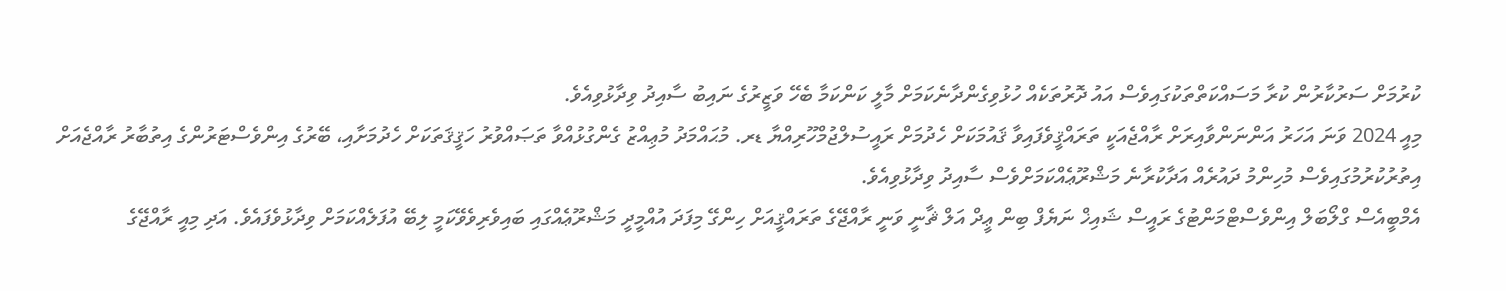ކުރުމަށް ސަރުކާރުން ކުރާ މަސައްކަތްތަކުގައިވެސް އައު ދޮރުތަކެއް ހުޅުވިގެންދާނެކަމަށް މާލީ ކަންކަމާ ބެހޭ ވަޒީރުގެ ނައިބު ސާއިދު ވިދާޅުވިއެވެ.
މިއީ 2024 ވަނަ އަހަރު އަންނަންވާއިރަށް ރާއްޖެއަކީ ތަރައްޤީވެފައިވާ ޤައުމަކަށް ހެދުމަށް ރައީސުލްޖުމްހޫރިއްޔާ ޑރ. މުޙައްމަދު މުޢިއްޒު ގެންގުޅުއްވާ ތަޞައްވުރު ހަޤީޤަތަކަށް ހެދުމަށާއި، ބޭރުގެ އިންވެސްޓަރުންގެ އިތުބާރު ރާއްޖެއަށް އިތުރުކުރުމުގައިވެސް މުހިންމު ދައުރެއް އަދާކުރާނެ މަޝްރޫޢެއްކަމަށްވެސް ސާއިދު ވިދާޅުވިއެވެ.
އެމްބީއެސް ގްލޯބަލް އިންވެސްޓްމަންޓުގެ ރައީސް ޝައިޚް ނަޔެފް ބިން ޢީދް އަލް ޘާނީ ވަނީ ރާއްޖޭގެ ތަރައްޤީއަށް ހިންގޭ މިފަދަ އުއްމީދީ މަޝްރޫޢެއްގައި ބައިވެރިވެވޭކަމީ ލިބޭ އުފަލެއްކަމަށް ވިދާޅުވެފައެވެ. އަދި މިއީ ރާއްޖޭގެ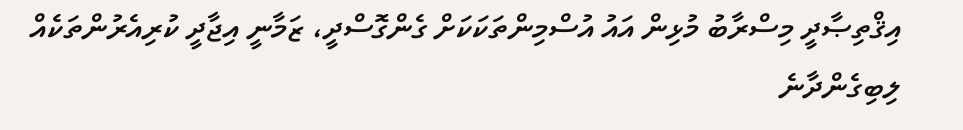އިޤްތިޞާދީ މިސްރާބު މުޅިން އައު އުސްމިންތަކަކަށް ގެންގޮސްދީ، ޒަމާނީ އިޖާދީ ކުރިއެރުންތަކެއް ލިބިގެންދާނެ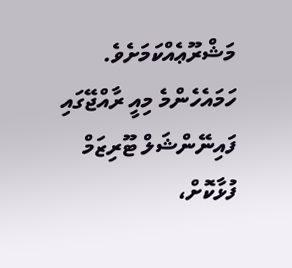މަޝްރޫޢެއްކަމަށެވެ. ހަމައެހެންމެ މިއީ ރާއްޖޭގައި ފައިނޭންޝަލް ޓޫރިޒަމް ފުޅާކޮށް،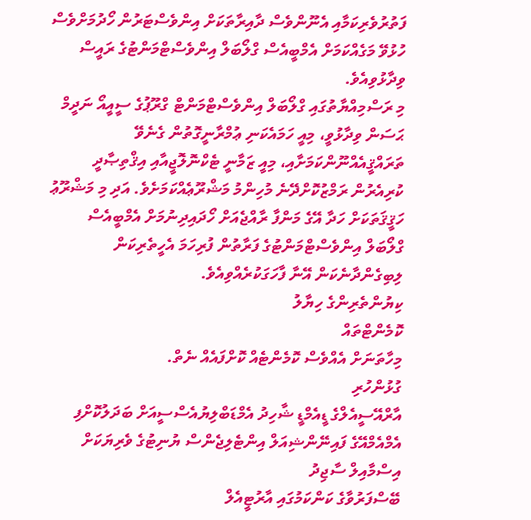ފަތުރުވެރިކަމާއި އެނޫންވެސް ދާއިރާތަކަށް އިންވެސްޓަރުން ހޯދުމަށްވެސް ހުޅުވޭ މަގެއްކަމަށް އެމްބީއެސް ގްލޯބަލް އިންވެސްޓްމަންޓުގެ ރައީސް ވިދާޅުވިއެވެ.
މި ރަސްމިއްޔާތުގައި ގްލޯބަލް އިންވެސްޓްމަންޓް ގްރޫޕުގެ ސީއީއޯ ނަދީމް ޙަސަން ވިދާޅުވީ، މިއީ ހަމައެކަނި ޢުމްރާނީގޮތުން ގެނެވޭ ތަރައްޤީއެއްނޫންކަމަށާއި، މިއީ ޒަމާނީ ޓެކްނޮލޮޖީއާއި އިޤްތިޞާދީ ކުރިއެރުން ރަމްޒުކޮށްދޭނެ މުހިންމު މަޝްރޫޢެއްކަމަށެވެ. އަދި މި މަޝްރޫޢު ހަޤީޤަތަކަށް ހަދާ އޭގެ މަންފާ ރާއްޖެއަށް ހޯދައިދިނުމަށް އެމްބީއެސް ގްލޯބަލް އިންވެސްޓްމަންޓުގެ ފަރާތުން ފުރިހަމަ އެހީތެރިކަން ލިބިގެންދާނެކަން އޭނާ ފާހަގަކުރެއްވިއެވެ.
ކިޔުންތެރިންގެ ހިޔާލު
ކޮމެންޓްތައް
މިހާތަނަށް އެއްވެސް ކޮމެންޓެއް ކޮށްފައެއް ނެތް.
ގުޅުންހުރި
އާރްއޭސީއެލްގެ ޑީއެމްޑީ ޝާހިދު އެމްޑަބްލިޔުއެސްސީއަށް ބަދަލުކޮށްފި
އެމްއެމްއޭގެ ފައިނޭންޝިއަލް އިންޓެލިޖެންސް ޔުނިޓުގެ ވެރިޔަކަށް އިސްމާއިލް ސާޖިދު
ބޭސްފަރުވާގެ ކަންކަމުގައި އާރުޓީއެލް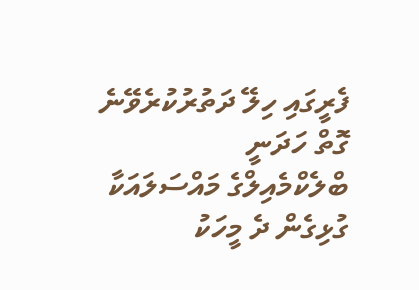ފެރީގައި ހިލޭ ދަތުރުކުރެވޭނެ ގޮތް ހަދަނީ
ބްލެކްމެއިލްގެ މައްސަލައަކާ ގުޅިގެން ދެ މީހަކު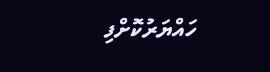ހައްޔަރުކޮށްފި